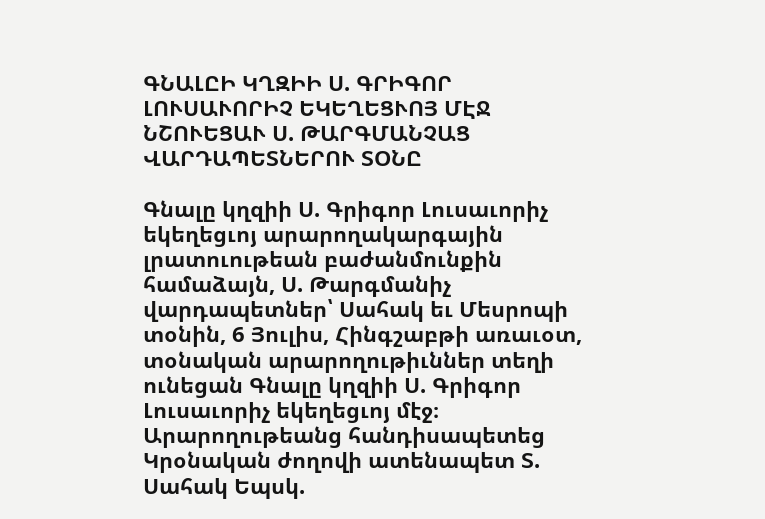ԳՆԱԼԸԻ ԿՂԶԻԻ Ս. ԳՐԻԳՈՐ ԼՈՒՍԱՒՈՐԻՉ ԵԿԵՂԵՑՒՈՅ ՄԷՋ ՆՇՈՒԵՑԱՒ Ս. ԹԱՐԳՄԱՆՉԱՑ ՎԱՐԴԱՊԵՏՆԵՐՈՒ ՏՕՆԸ

Գնալը կղզիի Ս. Գրիգոր Լուսաւորիչ եկեղեցւոյ արարողակարգային լրատուութեան բաժանմունքին համաձայն, Ս. Թարգմանիչ վարդապետներ՝ Սահակ եւ Մեսրոպի տօնին, 6 Յուլիս, Հինգշաբթի առաւօտ, տօնական արարողութիւններ տեղի ունեցան Գնալը կղզիի Ս. Գրիգոր Լուսաւորիչ եկեղեցւոյ մէջ։ Արարողութեանց հանդիսապետեց Կրօնական ժողովի ատենապետ Տ. Սահակ Եպսկ.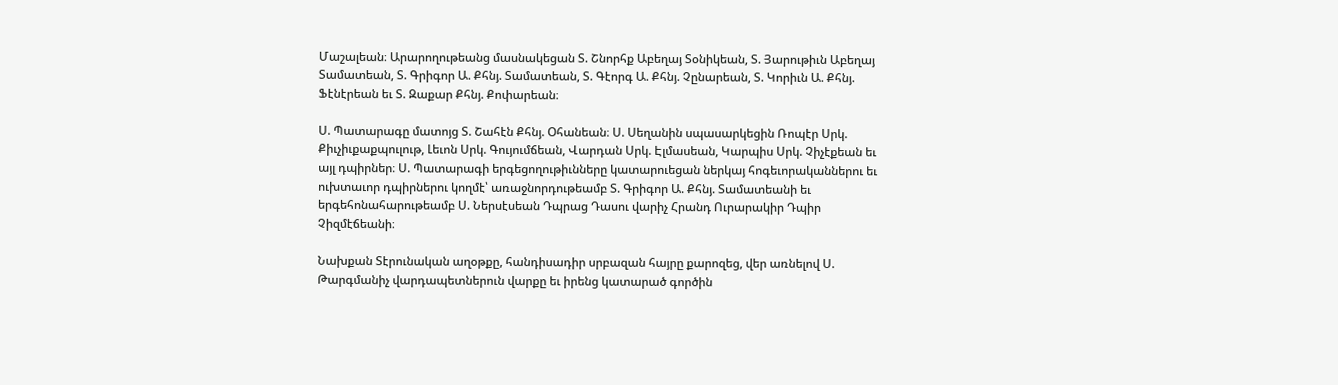Մաշալեան։ Արարողութեանց մասնակեցան Տ. Շնորհք Աբեղայ Տօնիկեան, Տ. Յարութիւն Աբեղայ Տամատեան, Տ. Գրիգոր Ա. Քհնյ. Տամատեան, Տ. Գէորգ Ա. Քհնյ. Չընարեան, Տ. Կորիւն Ա. Քհնյ. Ֆէնէրեան եւ Տ. Զաքար Քհնյ. Քոփարեան։

Ս. Պատարագը մատոյց Տ. Շահէն Քհնյ. Օհանեան։ Ս. Սեղանին սպասարկեցին Ռոպէր Սրկ. Քիւչիւքաքպուլութ, Լեւոն Սրկ. Գույումճեան, Վարդան Սրկ. Էլմասեան, Կարպիս Սրկ. Չիչէքեան եւ այլ դպիրներ։ Ս. Պատարագի երգեցողութիւնները կատարուեցան ներկայ հոգեւորականներու եւ ուխտաւոր դպիրներու կողմէ՝ առաջնորդութեամբ Տ. Գրիգոր Ա. Քհնյ. Տամատեանի եւ երգեհոնահարութեամբ Ս. Ներսէսեան Դպրաց Դասու վարիչ Հրանդ Ուրարակիր Դպիր Չիզմէճեանի։

Նախքան Տէրունական աղօթքը, հանդիսադիր սրբազան հայրը քարոզեց, վեր առնելով Ս. Թարգմանիչ վարդապետներուն վարքը եւ իրենց կատարած գործին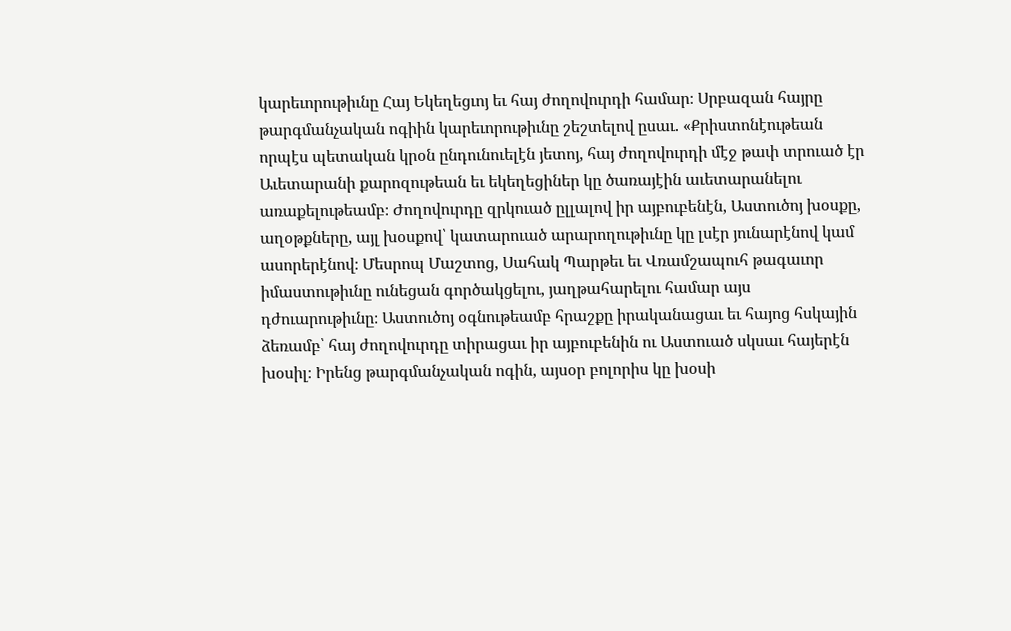կարեւորութիւնը Հայ Եկեղեցւոյ եւ հայ ժողովուրդի համար։ Սրբազան հայրը թարգմանչական ոգիին կարեւորութիւնը շեշտելով ըսաւ. «Քրիստոնէութեան որպէս պետական կրօն ընդունուելէն յետոյ, հայ ժողովուրդի մէջ թափ տրուած էր Աւետարանի քարոզութեան եւ եկեղեցիներ կը ծառայէին աւետարանելու առաքելութեամբ։ Ժողովուրդը զրկուած ըլլալով իր այբուբենէն, Աստուծոյ խօսքը, աղօթքները, այլ խօսքով՝ կատարուած արարողութիւնը կը լսէր յունարէնով կամ ասորերէնով։ Մեսրոպ Մաշտոց, Սահակ Պարթեւ եւ Վռամշապուհ թագաւոր իմաստութիւնը ունեցան գործակցելու, յաղթահարելու համար այս դժուարութիւնը։ Աստուծոյ օգնութեամբ հրաշքը իրականացաւ եւ հայոց հսկային ձեռամբ՝ հայ ժողովուրդը տիրացաւ իր այբուբենին ու Աստուած սկսաւ հայերէն խօսիլ։ Իրենց թարգմանչական ոգին, այսօր բոլորիս կը խօսի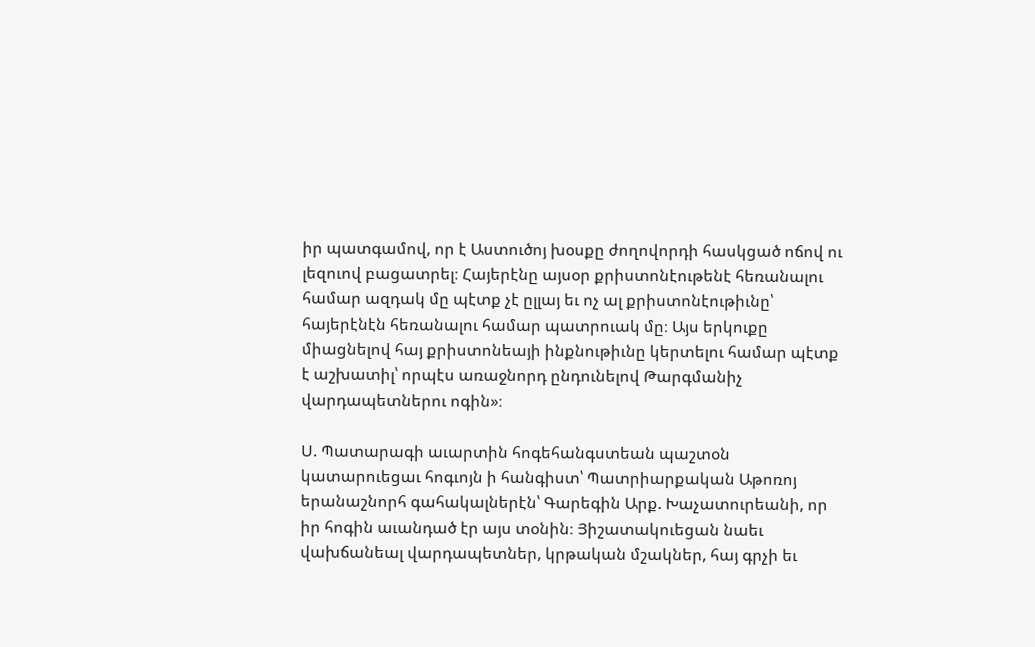իր պատգամով, որ է Աստուծոյ խօսքը ժողովորդի հասկցած ոճով ու լեզուով բացատրել։ Հայերէնը այսօր քրիստոնէութենէ հեռանալու համար ազդակ մը պէտք չէ ըլլայ եւ ոչ ալ քրիստոնէութիւնը՝ հայերէնէն հեռանալու համար պատրուակ մը։ Այս երկուքը միացնելով հայ քրիստոնեայի ինքնութիւնը կերտելու համար պէտք է աշխատիլ՝ որպէս առաջնորդ ընդունելով Թարգմանիչ վարդապետներու ոգին»։

Ս. Պատարագի աւարտին հոգեհանգստեան պաշտօն կատարուեցաւ հոգւոյն ի հանգիստ՝ Պատրիարքական Աթոռոյ երանաշնորհ գահակալներէն՝ Գարեգին Արք. Խաչատուրեանի, որ իր հոգին աւանդած էր այս տօնին։ Յիշատակուեցան նաեւ վախճանեալ վարդապետներ, կրթական մշակներ, հայ գրչի եւ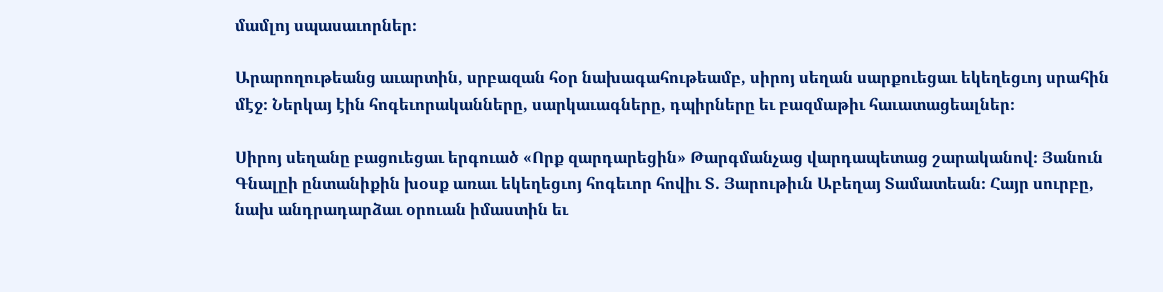մամլոյ սպասաւորներ։

Արարողութեանց աւարտին, սրբազան հօր նախագահութեամբ, սիրոյ սեղան սարքուեցաւ եկեղեցւոյ սրահին մէջ։ Ներկայ էին հոգեւորականները, սարկաւագները, դպիրները եւ բազմաթիւ հաւատացեալներ։

Սիրոյ սեղանը բացուեցաւ երգուած «Որք զարդարեցին» Թարգմանչաց վարդապետաց շարականով։ Յանուն Գնալըի ընտանիքին խօսք առաւ եկեղեցւոյ հոգեւոր հովիւ Տ. Յարութիւն Աբեղայ Տամատեան։ Հայր սուրբը, նախ անդրադարձաւ օրուան իմաստին եւ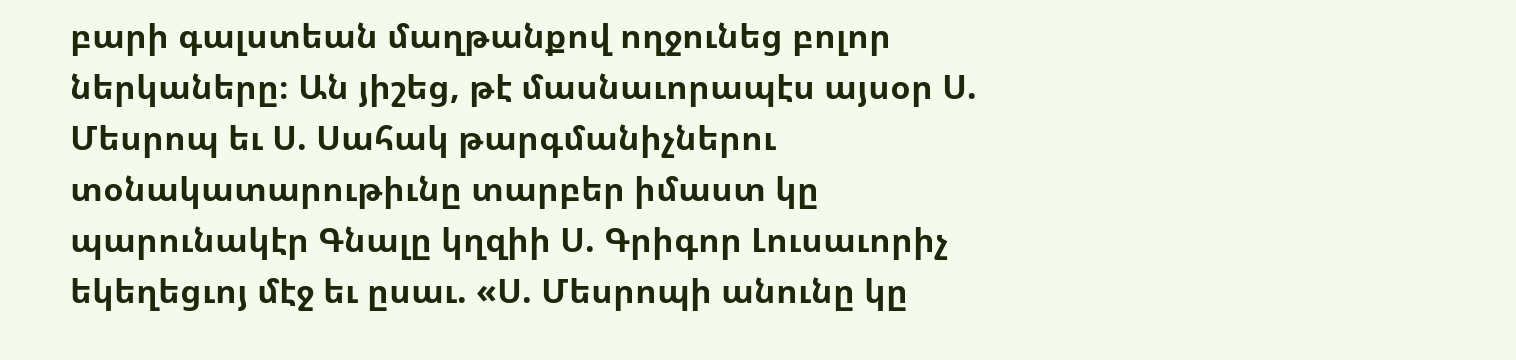բարի գալստեան մաղթանքով ողջունեց բոլոր ներկաները։ Ան յիշեց, թէ մասնաւորապէս այսօր Ս. Մեսրոպ եւ Ս. Սահակ թարգմանիչներու տօնակատարութիւնը տարբեր իմաստ կը պարունակէր Գնալը կղզիի Ս. Գրիգոր Լուսաւորիչ եկեղեցւոյ մէջ եւ ըսաւ. «Ս. Մեսրոպի անունը կը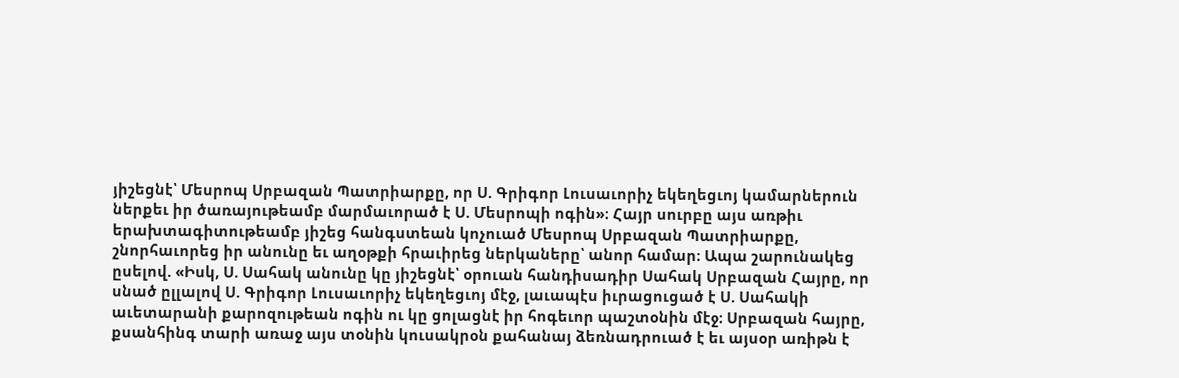յիշեցնէ՝ Մեսրոպ Սրբազան Պատրիարքը, որ Ս. Գրիգոր Լուսաւորիչ եկեղեցւոյ կամարներուն ներքեւ իր ծառայութեամբ մարմաւորած է Ս. Մեսրոպի ոգին»։ Հայր սուրբը այս առթիւ երախտագիտութեամբ յիշեց հանգստեան կոչուած Մեսրոպ Սրբազան Պատրիարքը, շնորհաւորեց իր անունը եւ աղօթքի հրաւիրեց ներկաները՝ անոր համար։ Ապա շարունակեց ըսելով. «Իսկ, Ս. Սահակ անունը կը յիշեցնէ՝ օրուան հանդիսադիր Սահակ Սրբազան Հայրը, որ սնած ըլլալով Ս. Գրիգոր Լուսաւորիչ եկեղեցւոյ մէջ, լաւապէս իւրացուցած է Ս. Սահակի աւետարանի քարոզութեան ոգին ու կը ցոլացնէ իր հոգեւոր պաշտօնին մէջ։ Սրբազան հայրը, քսանհինգ տարի առաջ այս տօնին կուսակրօն քահանայ ձեռնադրուած է եւ այսօր առիթն է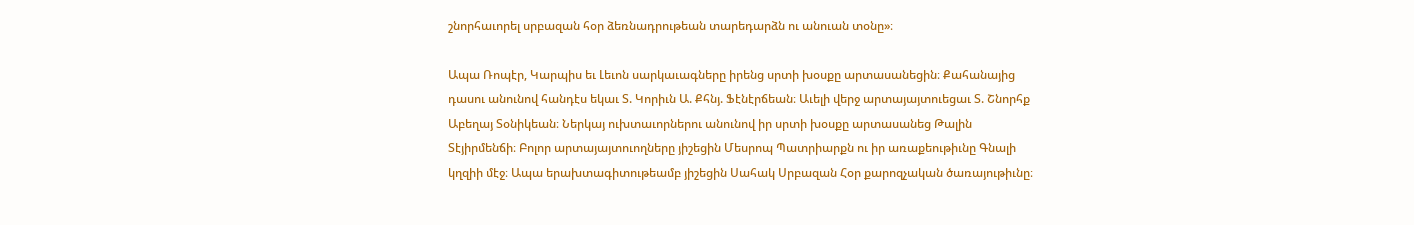շնորհաւորել սրբազան հօր ձեռնադրութեան տարեդարձն ու անուան տօնը»։

Ապա Ռոպէր, Կարպիս եւ Լեւոն սարկաւագները իրենց սրտի խօսքը արտասանեցին։ Քահանայից դասու անունով հանդէս եկաւ Տ. Կորիւն Ա. Քհնյ. Ֆէնէրճեան։ Աւելի վերջ արտայայտուեցաւ Տ. Շնորհք Աբեղայ Տօնիկեան։ Ներկայ ուխտաւորներու անունով իր սրտի խօսքը արտասանեց Թալին Տէյիրմենճի։ Բոլոր արտայայտուողները յիշեցին Մեսրոպ Պատրիարքն ու իր առաքեութիւնը Գնալի կղզիի մէջ։ Ապա երախտագիտութեամբ յիշեցին Սահակ Սրբազան Հօր քարոզչական ծառայութիւնը։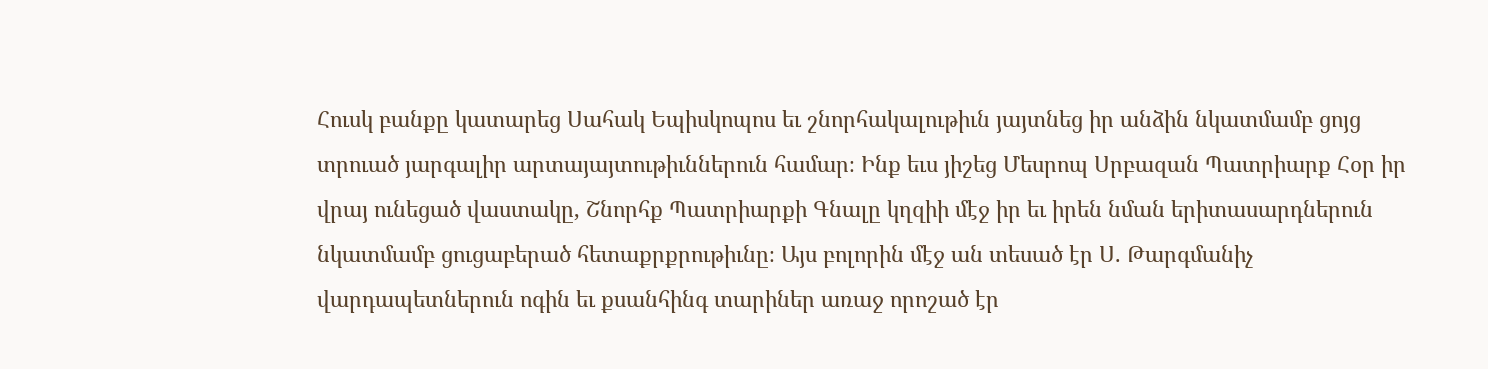Հուսկ բանքը կատարեց Սահակ Եպիսկոպոս եւ շնորհակալութիւն յայտնեց իր անձին նկատմամբ ցոյց տրուած յարգալիր արտայայտութիւններուն համար։ Ինք եւս յիշեց Մեսրոպ Սրբազան Պատրիարք Հօր իր վրայ ունեցած վաստակը, Շնորհք Պատրիարքի Գնալը կղզիի մէջ իր եւ իրեն նման երիտասարդներուն նկատմամբ ցուցաբերած հետաքրքրութիւնը։ Այս բոլորին մէջ ան տեսած էր Ս. Թարգմանիչ վարդապետներուն ոգին եւ քսանհինգ տարիներ առաջ որոշած էր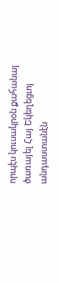որպէս կուսակրօն քահանայ ծառայել Հայ Եկեղեցւոյ անդաստանէն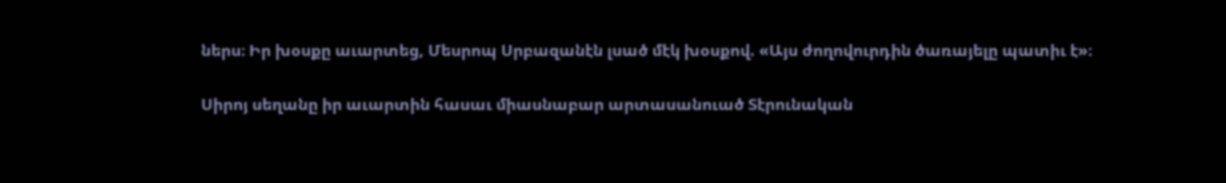ներս։ Իր խօսքը աւարտեց, Մեսրոպ Սրբազանէն լսած մէկ խօսքով. «Այս ժողովուրդին ծառայելը պատիւ է»։

Սիրոյ սեղանը իր աւարտին հասաւ միասնաբար արտասանուած Տէրունական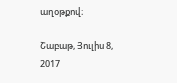աղօթքով։

Շաբաթ, Յուլիս 8, 2017